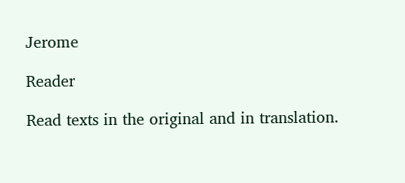Jerome

Reader

Read texts in the original and in translation.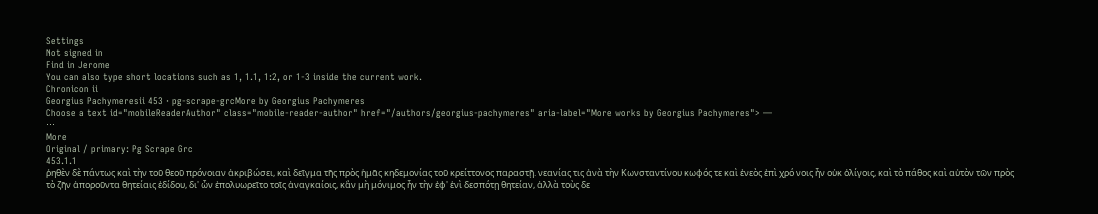Settings
Not signed in
Find in Jerome
You can also type short locations such as 1, 1.1, 1:2, or 1-3 inside the current work.
Chronicon ii
Georgius Pachymeresii 453 · pg-scrape-grcMore by Georgius Pachymeres
Choose a text id="mobileReaderAuthor" class="mobile-reader-author" href="/authors/georgius-pachymeres" aria-label="More works by Georgius Pachymeres"> —
⋯
More
Original / primary: Pg Scrape Grc
453.1.1
ῥηθὲν δὲ πάντως καὶ τὴν τοῦ θεοῦ πρόνοιαν ἀκριβώσει, καὶ δεῖγμα τῆς πρὸς ἡμᾶς κηδεμονίας τοῦ κρείττονος παραστῇ. νεανίας τις ἀνὰ τὴν Κωνσταντίνου κωφός τε καὶ ἐνεὸς ἐπὶ χρό νοις ἦν οὐκ ὀλίγοις, καὶ τὸ πάθος καὶ αὐτὸν τῶν πρὸς τὸ ζῆν ἀποροῦντα θητείαις ἐδίδου, δι' ὧν ἐπολυωρεῖτο τοῖς ἀναγκαίοις, κἂν μὴ μόνιμος ἦν τὴν ἐφ' ἑνὶ δεσπότῃ θητείαν, ἀλλὰ τοὺς δε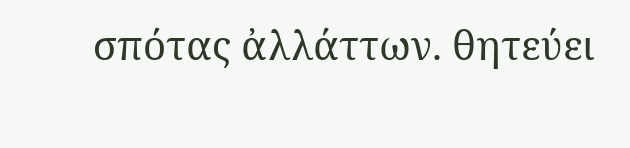σπότας ἀλλάττων. θητεύει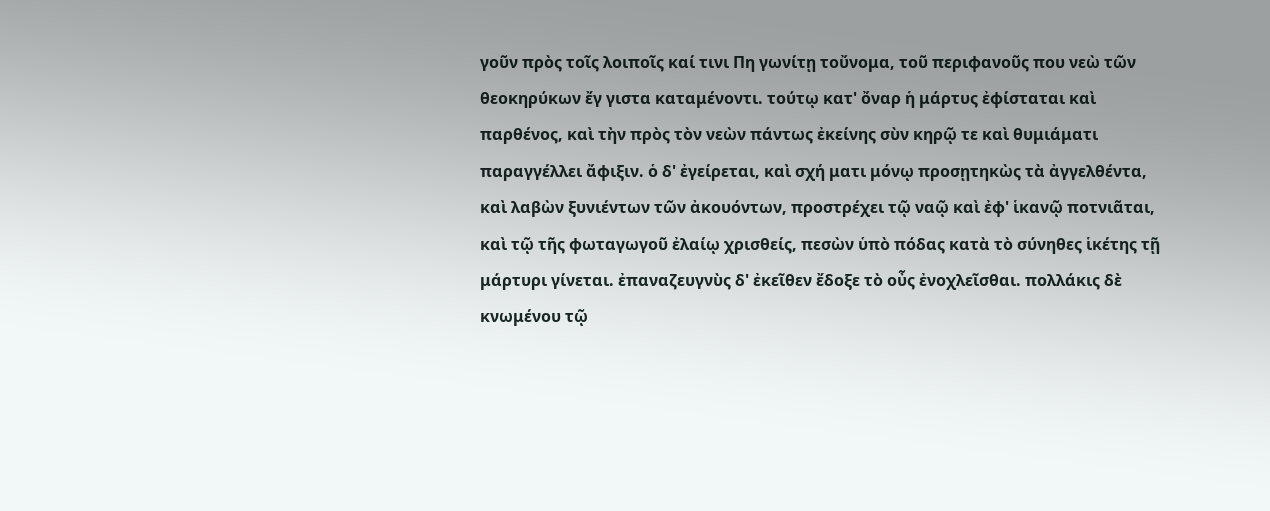γοῦν πρὸς τοῖς λοιποῖς καί τινι Πη γωνίτῃ τοὔνομα, τοῦ περιφανοῦς που νεὼ τῶν θεοκηρύκων ἔγ γιστα καταμένοντι. τούτῳ κατ' ὄναρ ἡ μάρτυς ἐφίσταται καὶ παρθένος, καὶ τὴν πρὸς τὸν νεὼν πάντως ἐκείνης σὺν κηρῷ τε καὶ θυμιάματι παραγγέλλει ἄφιξιν. ὁ δ' ἐγείρεται, καὶ σχή ματι μόνῳ προσῃτηκὼς τὰ ἀγγελθέντα, καὶ λαβὼν ξυνιέντων τῶν ἀκουόντων, προστρέχει τῷ ναῷ καὶ ἐφ' ἱκανῷ ποτνιᾶται, καὶ τῷ τῆς φωταγωγοῦ ἐλαίῳ χρισθείς, πεσὼν ὑπὸ πόδας κατὰ τὸ σύνηθες ἱκέτης τῇ μάρτυρι γίνεται. ἐπαναζευγνὺς δ' ἐκεῖθεν ἔδοξε τὸ οὖς ἐνοχλεῖσθαι. πολλάκις δὲ κνωμένου τῷ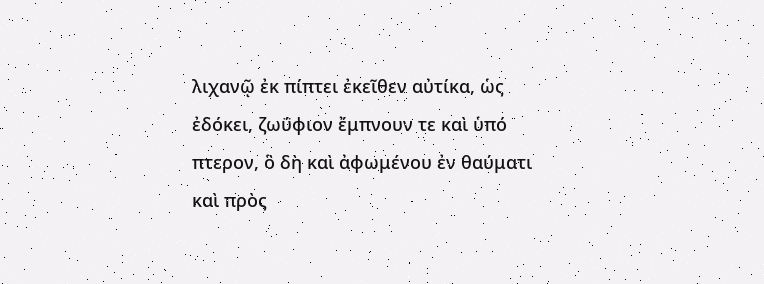λιχανῷ ἐκ πίπτει ἐκεῖθεν αὐτίκα, ὡς ἐδόκει, ζωΰφιον ἔμπνουν τε καὶ ὑπό πτερον, ὃ δὴ καὶ ἀφωμένου ἐν θαύματι καὶ πρὸς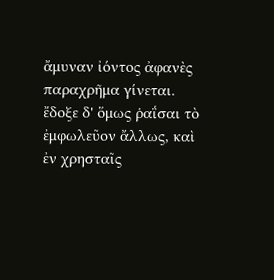ἄμυναν ἰόντος ἀφανὲς παραχρῆμα γίνεται. ἔδοξε δ' ὅμως ῥαΐσαι τὸ ἐμφωλεῦον ἄλλως, καὶ ἐν χρησταῖς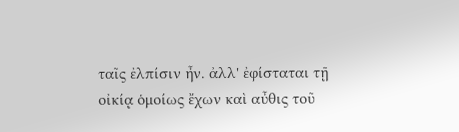ταῖς ἐλπίσιν ἦν. ἀλλ' ἐφίσταται τῇ οἰκίᾳ ὁμοίως ἔχων καὶ αὖθις τοῦ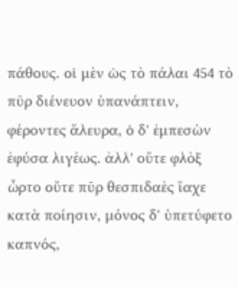πάθους. οἱ μὲν ὡς τὸ πάλαι 454 τὸ πῦρ διένευον ὑπανάπτειν, φέροντες ἄλευρα, ὁ δ' ἐμπεσὼν ἐφύσα λιγέως. ἀλλ' οὔτε φλὸξ ὦρτο οὔτε πῦρ θεσπιδαὲς ἴαχε κατὰ ποίησιν, μόνος δ' ὑπετύφετο καπνός,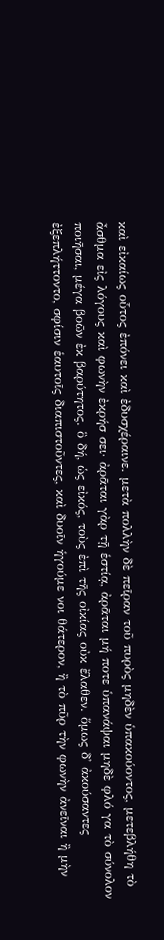καὶ εἰκαίως οὗτος ἐπόνει καὶ ἐδυσχέραινε. μετὰ πολλὴν δὲ πεῖραν τοῦ πυρὸς μηδὲν ὑπακούοντος, μετεβλήθη τὸ ἆσθμα εἰς λόγους καὶ φωνὴν ἐκρήσ σει· ἀρᾶται γὰρ τῇ ἑστίᾳ, ἀρᾶται μή ποτε ὑπανάψαι μηδὲ φλό γα τὸ σύνολον ποιῆσαι, μέγα βοῶν ἐκ βαρύτητος. ὃ δή, ὡς εἰκός, τοὺς ἐπὶ τῆς οἰκίας οὐκ ἔλαθεν. ὅμως δ' ἀκούσαντες ἐξεπλήττοντο, σφίσιν ἑαυτοῖς διαπιστοῦντες, καὶ δυοῖν ἡγούμε νοι θάτερον, ἢ τὸ πῦρ τὴν φωνὴν ἀνεῖναι ἢ μὴν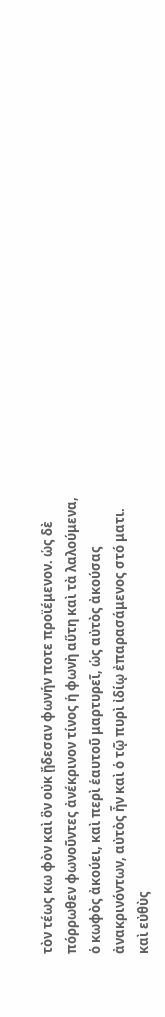τὸν τέως κω φὸν καὶ ὃν οὐκ ᾔδεσαν φωνήν ποτε προϊέμενον. ὡς δὲ πόρρωθεν φωνοῦντες ἀνέκρινον τίνος ἡ φωνὴ αὕτη καὶ τὰ λαλούμενα, ὁ κωφὸς ἀκούει, καὶ περὶ ἑαυτοῦ μαρτυρεῖ, ὡς αὐτὸς ἀκούσας ἀνακρινόντων, αὐτὸς ἦν καὶ ὁ τῷ πυρὶ ἰδίῳ ἐπαρασάμενος στό ματι. καὶ εὐθὺς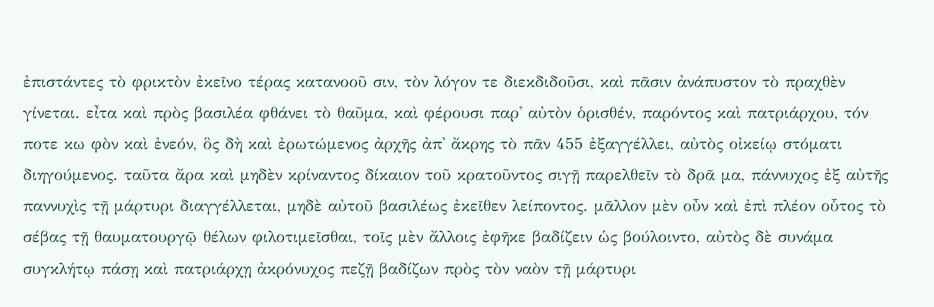ἐπιστάντες τὸ φρικτὸν ἐκεῖνο τέρας κατανοοῦ σιν, τὸν λόγον τε διεκδιδοῦσι, καὶ πᾶσιν ἀνάπυστον τὸ πραχθὲν γίνεται. εἶτα καὶ πρὸς βασιλέα φθάνει τὸ θαῦμα, καὶ φέρουσι παρ' αὐτὸν ὁρισθέν, παρόντος καὶ πατριάρχου, τόν ποτε κω φὸν καὶ ἐνεόν, ὃς δὴ καὶ ἐρωτώμενος ἀρχῆς ἀπ' ἄκρης τὸ πᾶν 455 ἐξαγγέλλει, αὐτὸς οἰκείῳ στόματι διηγούμενος. ταῦτα ἄρα καὶ μηδὲν κρίναντος δίκαιον τοῦ κρατοῦντος σιγῇ παρελθεῖν τὸ δρᾶ μα, πάννυχος ἐξ αὐτῆς παννυχὶς τῇ μάρτυρι διαγγέλλεται, μηδὲ αὐτοῦ βασιλέως ἐκεῖθεν λείποντος. μᾶλλον μὲν οὖν καὶ ἐπὶ πλέον οὗτος τὸ σέβας τῇ θαυματουργῷ θέλων φιλοτιμεῖσθαι, τοῖς μὲν ἄλλοις ἐφῆκε βαδίζειν ὡς βούλοιντο, αὐτὸς δὲ συνάμα συγκλήτῳ πάσῃ καὶ πατριάρχῃ ἀκρόνυχος πεζῇ βαδίζων πρὸς τὸν ναὸν τῇ μάρτυρι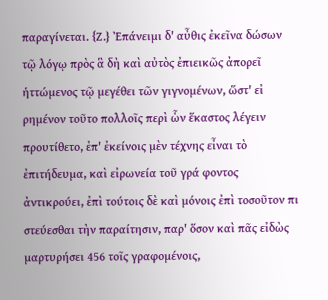παραγίνεται. {Ζ.} Ἐπάνειμι δ' αὖθις ἐκεῖνα δώσων τῷ λόγῳ πρὸς ἃ δὴ καὶ αὐτὸς ἐπιεικῶς ἀπορεῖ ἡττώμενος τῷ μεγέθει τῶν γιγνομένων, ὥστ' εἰ ρημένον τοῦτο πολλοῖς περὶ ὧν ἕκαστος λέγειν προυτίθετο, ἐπ' ἐκείνοις μὲν τέχνης εἶναι τὸ ἐπιτήδευμα, καὶ εἰρωνεία τοῦ γρά φοντος ἀντικρούει, ἐπὶ τούτοις δὲ καὶ μόνοις ἐπὶ τοσοῦτον πι στεύεσθαι τὴν παραίτησιν, παρ' ὅσον καὶ πᾶς εἰδὼς μαρτυρήσει 456 τοῖς γραφομένοις,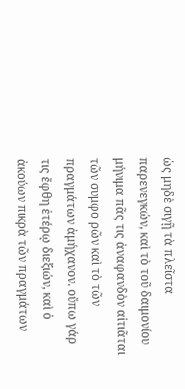ὡς μηδὲ σιγῇ τὰ πλεῖστα παρενεγκών, καὶ τὸ τοῦ δαιμονίου μήνιμα πᾶς τις ἀναφανδὸν αἰτιᾶται τῶν συμφο ρῶν καὶ τὸ τῶν πραγμάτων ἀμήχανον. οὔπω γάρ τις ἔφθη ἑτέρῳ διεξιών, καὶ ὁ ἀκούων πικρὰ τῶν πραγμάτων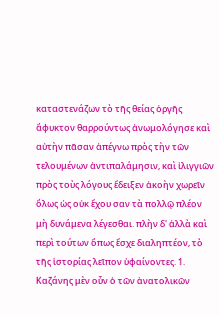καταστενάζων τὸ τῆς θείας ὀργῆς ἄφυκτον θαρρούντως ἀνωμολόγησε καὶ αὐτὴν πᾶσαν ἀπέγνω πρὸς τὴν τῶν τελουμένων ἀντιπαλάμησιν, καὶ ἰλιγγιῶν πρὸς τοὺς λόγους ἔδειξεν ἀκοὴν χωρεῖν ὅλως ὡς οὐκ ἔχου σαν τὰ πολλῷ πλέον μὴ δυνάμενα λέγεσθαι. πλὴν δ' ἀλλὰ καὶ περὶ τούτων ὅπως ἔσχε διαληπτέον, τὸ τῆς ἱστορίας λεῖπον ὑφαίνοντες. 1. Καζάνης μὲν οὖν ὁ τῶν ἀνατολικῶν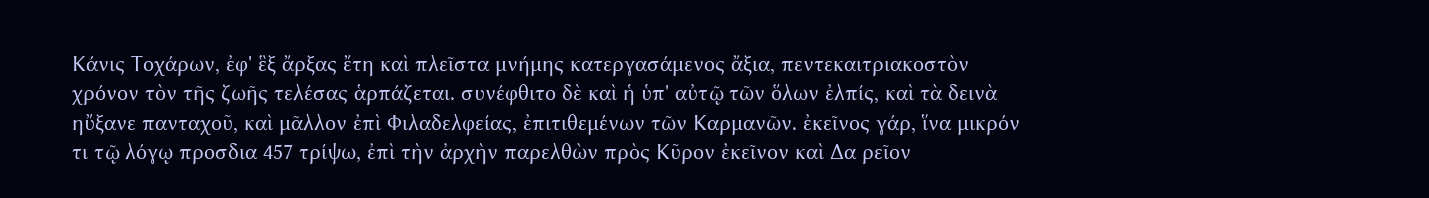Κάνις Τοχάρων, ἐφ' ἓξ ἄρξας ἔτη καὶ πλεῖστα μνήμης κατεργασάμενος ἄξια, πεντεκαιτριακοστὸν χρόνον τὸν τῆς ζωῆς τελέσας ἁρπάζεται. συνέφθιτο δὲ καὶ ἡ ὑπ' αὐτῷ τῶν ὅλων ἐλπίς, καὶ τὰ δεινὰ ηὔξανε πανταχοῦ, καὶ μᾶλλον ἐπὶ Φιλαδελφείας, ἐπιτιθεμένων τῶν Καρμανῶν. ἐκεῖνος γάρ, ἵνα μικρόν τι τῷ λόγῳ προσδια 457 τρίψω, ἐπὶ τὴν ἀρχὴν παρελθὼν πρὸς Κῦρον ἐκεῖνον καὶ Δα ρεῖον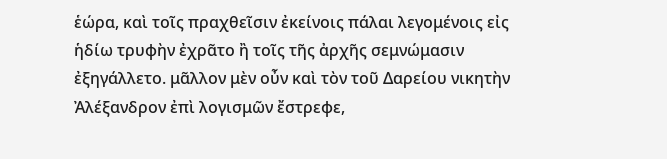ἑώρα, καὶ τοῖς πραχθεῖσιν ἐκείνοις πάλαι λεγομένοις εἰς ἡδίω τρυφὴν ἐχρᾶτο ἢ τοῖς τῆς ἀρχῆς σεμνώμασιν ἐξηγάλλετο. μᾶλλον μὲν οὖν καὶ τὸν τοῦ Δαρείου νικητὴν Ἀλέξανδρον ἐπὶ λογισμῶν ἔστρεφε,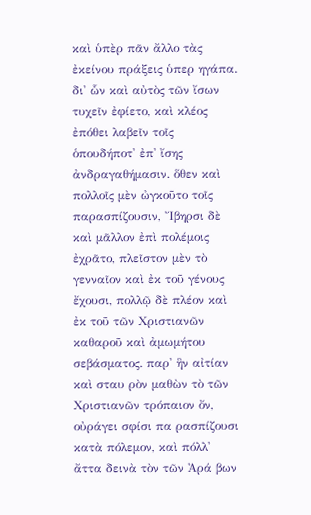καὶ ὑπὲρ πᾶν ἄλλο τὰς ἐκείνου πράξεις ὑπερ ηγάπα. δι' ὧν καὶ αὐτὸς τῶν ἴσων τυχεῖν ἐφίετο, καὶ κλέος ἐπόθει λαβεῖν τοῖς ὁπουδήποτ' ἐπ' ἴσης ἀνδραγαθήμασιν. ὅθεν καὶ πολλοῖς μὲν ὠγκοῦτο τοῖς παρασπίζουσιν, Ἴβηρσι δὲ καὶ μᾶλλον ἐπὶ πολέμοις ἐχρᾶτο, πλεῖστον μὲν τὸ γενναῖον καὶ ἐκ τοῦ γένους ἔχουσι, πολλῷ δὲ πλέον καὶ ἐκ τοῦ τῶν Χριστιανῶν καθαροῦ καὶ ἀμωμήτου σεβάσματος. παρ' ἣν αἰτίαν καὶ σταυ ρὸν μαθὼν τὸ τῶν Χριστιανῶν τρόπαιον ὄν, οὐράγει σφίσι πα ρασπίζουσι κατὰ πόλεμον, καὶ πόλλ' ἄττα δεινὰ τὸν τῶν Ἀρά βων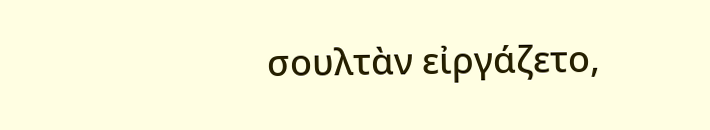σουλτὰν εἰργάζετο,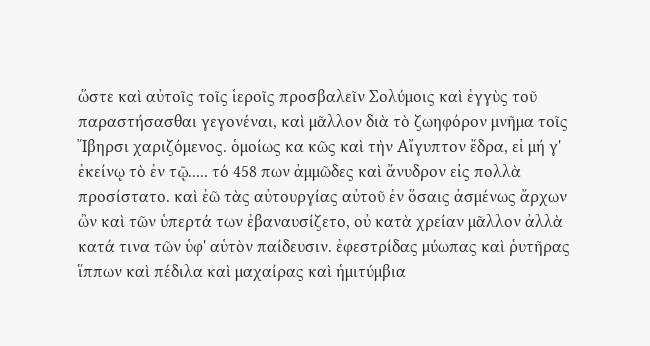ὥστε καὶ αὐτοῖς τοῖς ἱεροῖς προσβαλεῖν Σολύμοις καὶ ἐγγὺς τοῦ παραστήσασθαι γεγονέναι, καὶ μᾶλλον διὰ τὸ ζωηφόρον μνῆμα τοῖς Ἴβηρσι χαριζόμενος. ὁμοίως κα κῶς καὶ τὴν Αἴγυπτον ἔδρα, εἰ μή γ' ἐκείνῳ τὸ ἐν τῷ..... τό 458 πων ἀμμῶδες καὶ ἄνυδρον εἰς πολλὰ προσίστατο. καὶ ἐῶ τὰς αὐτουργίας αὐτοῦ ἐν ὅσαις ἀσμένως ἄρχων ὢν καὶ τῶν ὑπερτά των ἐβαναυσίζετο, οὐ κατὰ χρείαν μᾶλλον ἀλλὰ κατά τινα τῶν ὑφ' αὑτὸν παίδευσιν. ἐφεστρίδας μύωπας καὶ ῥυτῆρας ἵππων καὶ πέδιλα καὶ μαχαίρας καὶ ἡμιτύμβια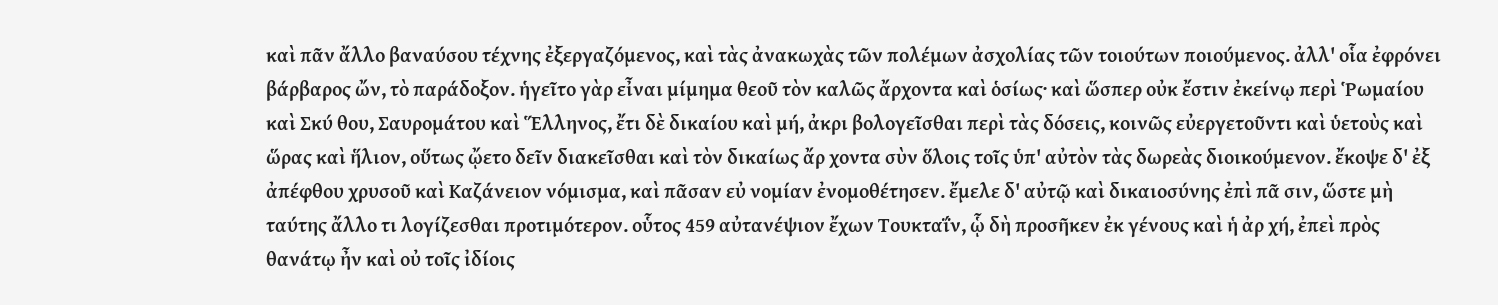καὶ πᾶν ἄλλο βαναύσου τέχνης ἐξεργαζόμενος, καὶ τὰς ἀνακωχὰς τῶν πολέμων ἀσχολίας τῶν τοιούτων ποιούμενος. ἀλλ' οἷα ἐφρόνει βάρβαρος ὤν, τὸ παράδοξον. ἡγεῖτο γὰρ εἶναι μίμημα θεοῦ τὸν καλῶς ἄρχοντα καὶ ὁσίως· καὶ ὥσπερ οὐκ ἔστιν ἐκείνῳ περὶ Ῥωμαίου καὶ Σκύ θου, Σαυρομάτου καὶ Ἕλληνος, ἔτι δὲ δικαίου καὶ μή, ἀκρι βολογεῖσθαι περὶ τὰς δόσεις, κοινῶς εὐεργετοῦντι καὶ ὑετοὺς καὶ ὥρας καὶ ἥλιον, οὕτως ᾤετο δεῖν διακεῖσθαι καὶ τὸν δικαίως ἄρ χοντα σὺν ὅλοις τοῖς ὑπ' αὐτὸν τὰς δωρεὰς διοικούμενον. ἔκοψε δ' ἐξ ἀπέφθου χρυσοῦ καὶ Καζάνειον νόμισμα, καὶ πᾶσαν εὐ νομίαν ἐνομοθέτησεν. ἔμελε δ' αὐτῷ καὶ δικαιοσύνης ἐπὶ πᾶ σιν, ὥστε μὴ ταύτης ἄλλο τι λογίζεσθαι προτιμότερον. οὗτος 459 αὐτανέψιον ἔχων Τουκταΐν, ᾧ δὴ προσῆκεν ἐκ γένους καὶ ἡ ἀρ χή, ἐπεὶ πρὸς θανάτῳ ἦν καὶ οὐ τοῖς ἰδίοις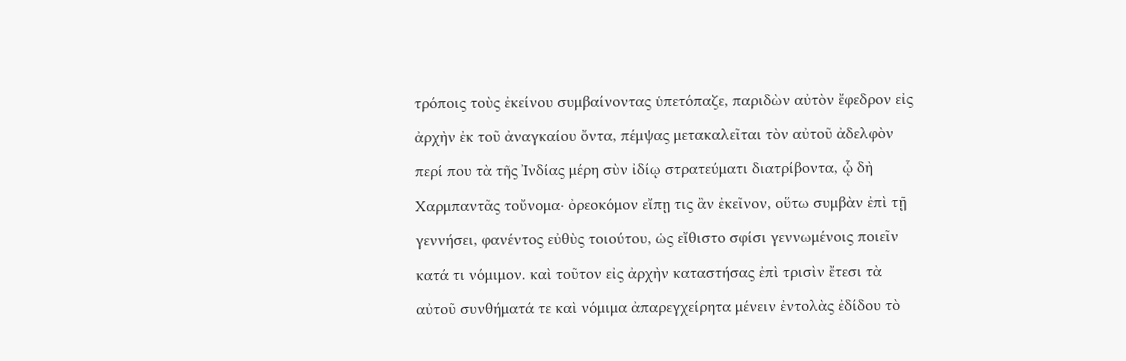τρόποις τοὺς ἐκείνου συμβαίνοντας ὑπετόπαζε, παριδὼν αὐτὸν ἔφεδρον εἰς ἀρχὴν ἐκ τοῦ ἀναγκαίου ὄντα, πέμψας μετακαλεῖται τὸν αὐτοῦ ἀδελφὸν περί που τὰ τῆς Ἰνδίας μέρη σὺν ἰδίῳ στρατεύματι διατρίβοντα, ᾧ δὴ Χαρμπαντᾶς τοὔνομα· ὀρεοκόμον εἴπῃ τις ἂν ἐκεῖνον, οὕτω συμβὰν ἐπὶ τῇ γεννήσει, φανέντος εὐθὺς τοιούτου, ὡς εἴθιστο σφίσι γεννωμένοις ποιεῖν κατά τι νόμιμον. καὶ τοῦτον εἰς ἀρχὴν καταστήσας ἐπὶ τρισὶν ἔτεσι τὰ αὐτοῦ συνθήματά τε καὶ νόμιμα ἀπαρεγχείρητα μένειν ἐντολὰς ἐδίδου τὸ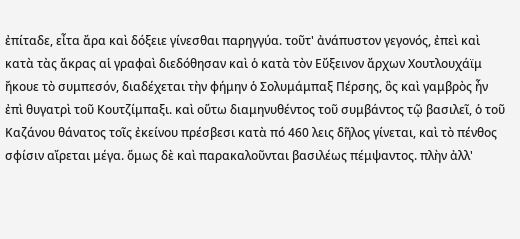ἐπίταδε, εἶτα ἄρα καὶ δόξειε γίνεσθαι παρηγγύα. τοῦτ' ἀνάπυστον γεγονός, ἐπεὶ καὶ κατὰ τὰς ἄκρας αἱ γραφαὶ διεδόθησαν καὶ ὁ κατὰ τὸν Εὔξεινον ἄρχων Χουτλουχάϊμ ἤκουε τὸ συμπεσόν, διαδέχεται τὴν φήμην ὁ Σολυμάμπαξ Πέρσης, ὃς καὶ γαμβρὸς ἦν ἐπὶ θυγατρὶ τοῦ Κουτζίμπαξι. καὶ οὕτω διαμηνυθέντος τοῦ συμβάντος τῷ βασιλεῖ, ὁ τοῦ Καζάνου θάνατος τοῖς ἐκείνου πρέσβεσι κατὰ πό 460 λεις δῆλος γίνεται, καὶ τὸ πένθος σφίσιν αἴρεται μέγα. ὅμως δὲ καὶ παρακαλοῦνται βασιλέως πέμψαντος. πλὴν ἀλλ'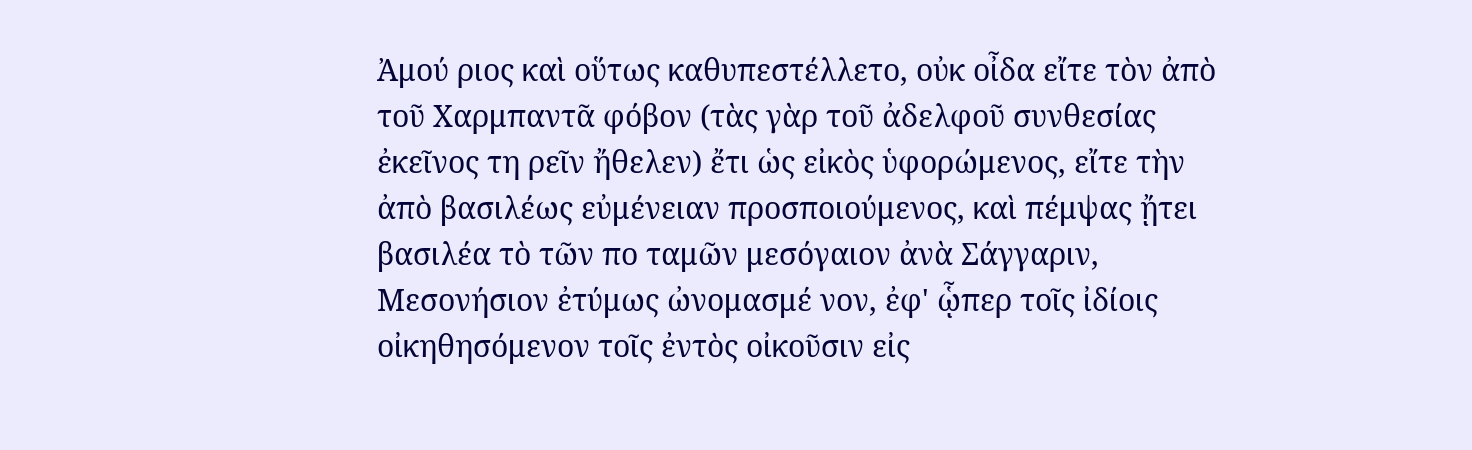Ἀμού ριος καὶ οὕτως καθυπεστέλλετο, οὐκ οἶδα εἴτε τὸν ἀπὸ τοῦ Χαρμπαντᾶ φόβον (τὰς γὰρ τοῦ ἀδελφοῦ συνθεσίας ἐκεῖνος τη ρεῖν ἤθελεν) ἔτι ὡς εἰκὸς ὑφορώμενος, εἴτε τὴν ἀπὸ βασιλέως εὐμένειαν προσποιούμενος, καὶ πέμψας ᾔτει βασιλέα τὸ τῶν πο ταμῶν μεσόγαιον ἀνὰ Σάγγαριν, Μεσονήσιον ἐτύμως ὠνομασμέ νον, ἐφ' ᾧπερ τοῖς ἰδίοις οἰκηθησόμενον τοῖς ἐντὸς οἰκοῦσιν εἰς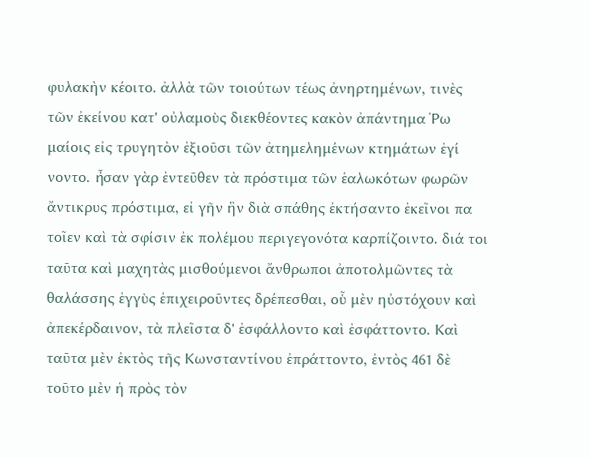φυλακὴν κέοιτο. ἀλλὰ τῶν τοιούτων τέως ἀνηρτημένων, τινὲς τῶν ἐκείνου κατ' οὐλαμοὺς διεκθέοντες κακὸν ἀπάντημα Ῥω μαίοις εἰς τρυγητὸν ἐξιοῦσι τῶν ἀτημελημένων κτημάτων ἐγί νοντο. ἦσαν γὰρ ἐντεῦθεν τὰ πρόστιμα τῶν ἑαλωκότων φωρῶν ἄντικρυς πρόστιμα, εἰ γῆν ἣν διὰ σπάθης ἐκτήσαντο ἐκεῖνοι πα τοῖεν καὶ τὰ σφίσιν ἐκ πολέμου περιγεγονότα καρπίζοιντο. διά τοι ταῦτα καὶ μαχητὰς μισθούμενοι ἄνθρωποι ἀποτολμῶντες τὰ θαλάσσης ἐγγὺς ἐπιχειροῦντες δρέπεσθαι, οὗ μὲν ηὐστόχουν καὶ ἀπεκέρδαινον, τὰ πλεῖστα δ' ἐσφάλλοντο καὶ ἐσφάττοντο. Καὶ ταῦτα μὲν ἐκτὸς τῆς Κωνσταντίνου ἐπράττοντο, ἐντὸς 461 δὲ τοῦτο μὲν ἡ πρὸς τὸν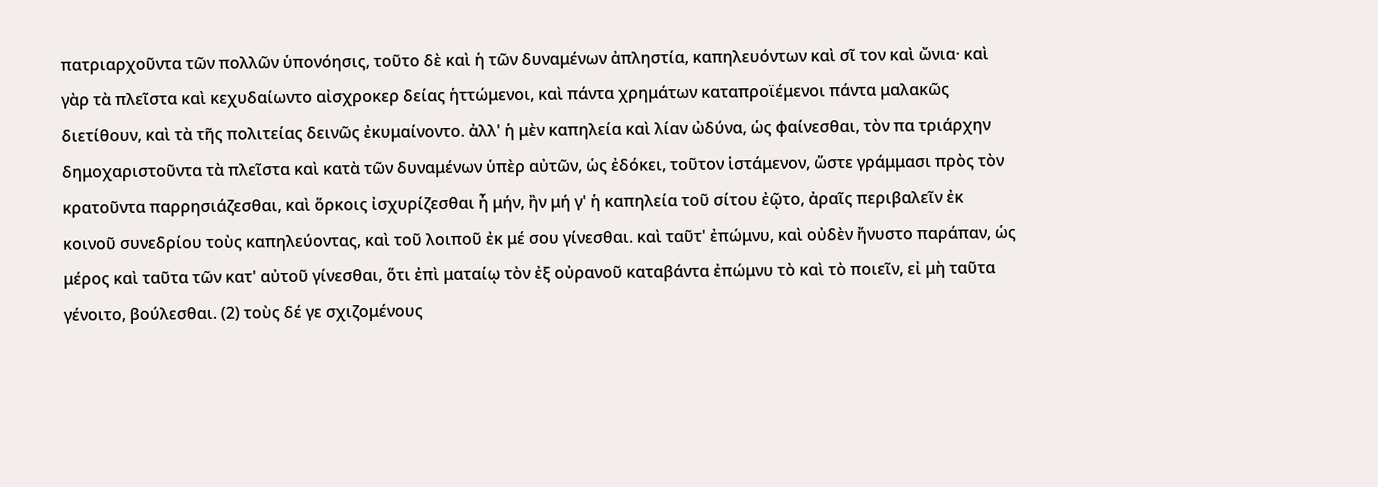πατριαρχοῦντα τῶν πολλῶν ὑπονόησις, τοῦτο δὲ καὶ ἡ τῶν δυναμένων ἀπληστία, καπηλευόντων καὶ σῖ τον καὶ ὤνια· καὶ γὰρ τὰ πλεῖστα καὶ κεχυδαίωντο αἰσχροκερ δείας ἡττώμενοι, καὶ πάντα χρημάτων καταπροϊέμενοι πάντα μαλακῶς διετίθουν, καὶ τὰ τῆς πολιτείας δεινῶς ἐκυμαίνοντο. ἀλλ' ἡ μὲν καπηλεία καὶ λίαν ὠδύνα, ὡς φαίνεσθαι, τὸν πα τριάρχην δημοχαριστοῦντα τὰ πλεῖστα καὶ κατὰ τῶν δυναμένων ὑπὲρ αὐτῶν, ὡς ἐδόκει, τοῦτον ἱστάμενον, ὥστε γράμμασι πρὸς τὸν κρατοῦντα παρρησιάζεσθαι, καὶ ὅρκοις ἰσχυρίζεσθαι ἦ μήν, ἢν μή γ' ἡ καπηλεία τοῦ σίτου ἐῷτο, ἀραῖς περιβαλεῖν ἐκ κοινοῦ συνεδρίου τοὺς καπηλεύοντας, καὶ τοῦ λοιποῦ ἐκ μέ σου γίνεσθαι. καὶ ταῦτ' ἐπώμνυ, καὶ οὐδὲν ἤνυστο παράπαν, ὡς μέρος καὶ ταῦτα τῶν κατ' αὐτοῦ γίνεσθαι, ὅτι ἐπὶ ματαίῳ τὸν ἐξ οὐρανοῦ καταβάντα ἐπώμνυ τὸ καὶ τὸ ποιεῖν, εἰ μὴ ταῦτα γένοιτο, βούλεσθαι. (2) τοὺς δέ γε σχιζομένους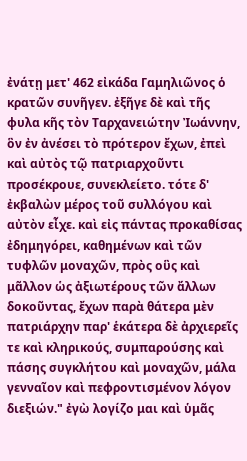ἐνάτῃ μετ' 462 εἰκάδα Γαμηλιῶνος ὁ κρατῶν συνῆγεν. ἐξῆγε δὲ καὶ τῆς φυλα κῆς τὸν Ταρχανειώτην Ἰωάννην, ὃν ἐν ἀνέσει τὸ πρότερον ἔχων, ἐπεὶ καὶ αὐτὸς τῷ πατριαρχοῦντι προσέκρουε, συνεκλείετο. τότε δ' ἐκβαλὼν μέρος τοῦ συλλόγου καὶ αὐτὸν εἶχε. καὶ εἰς πάντας προκαθίσας ἐδημηγόρει, καθημένων καὶ τῶν τυφλῶν μοναχῶν, πρὸς οὓς καὶ μᾶλλον ὡς ἀξιωτέρους τῶν ἄλλων δοκοῦντας, ἔχων παρὰ θάτερα μὲν πατριάρχην παρ' ἑκάτερα δὲ ἀρχιερεῖς τε καὶ κληρικούς, συμπαρούσης καὶ πάσης συγκλήτου καὶ μοναχῶν, μάλα γενναῖον καὶ πεφροντισμένον λόγον διεξιών." ἐγὼ λογίζο μαι καὶ ὑμᾶς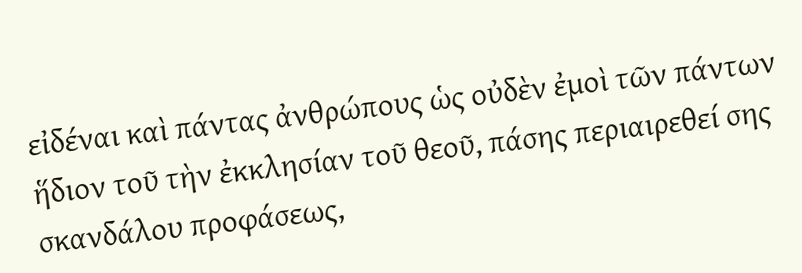εἰδέναι καὶ πάντας ἀνθρώπους ὡς οὐδὲν ἐμοὶ τῶν πάντων ἥδιον τοῦ τὴν ἐκκλησίαν τοῦ θεοῦ, πάσης περιαιρεθεί σης σκανδάλου προφάσεως,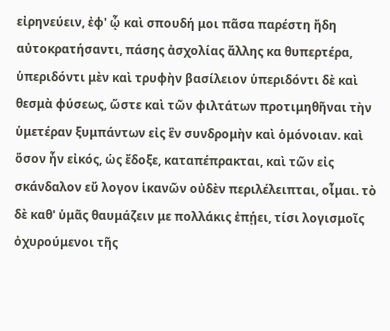εἰρηνεύειν, ἐφ' ᾧ καὶ σπουδή μοι πᾶσα παρέστη ἤδη αὐτοκρατήσαντι, πάσης ἀσχολίας ἄλλης κα θυπερτέρα, ὑπεριδόντι μὲν καὶ τρυφὴν βασίλειον ὑπεριδόντι δὲ καὶ θεσμὰ φύσεως, ὥστε καὶ τῶν φιλτάτων προτιμηθῆναι τὴν ὑμετέραν ξυμπάντων εἰς ἓν συνδρομὴν καὶ ὁμόνοιαν. καὶ ὅσον ἦν εἰκός, ὡς ἔδοξε, καταπέπρακται, καὶ τῶν εἰς σκάνδαλον εὔ λογον ἱκανῶν οὐδὲν περιλέλειπται, οἶμαι. τὸ δὲ καθ' ὑμᾶς θαυμάζειν με πολλάκις ἐπῄει, τίσι λογισμοῖς ὀχυρούμενοι τῆς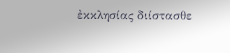ἐκκλησίας διίστασθε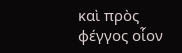καὶ πρὸς φέγγος οἷον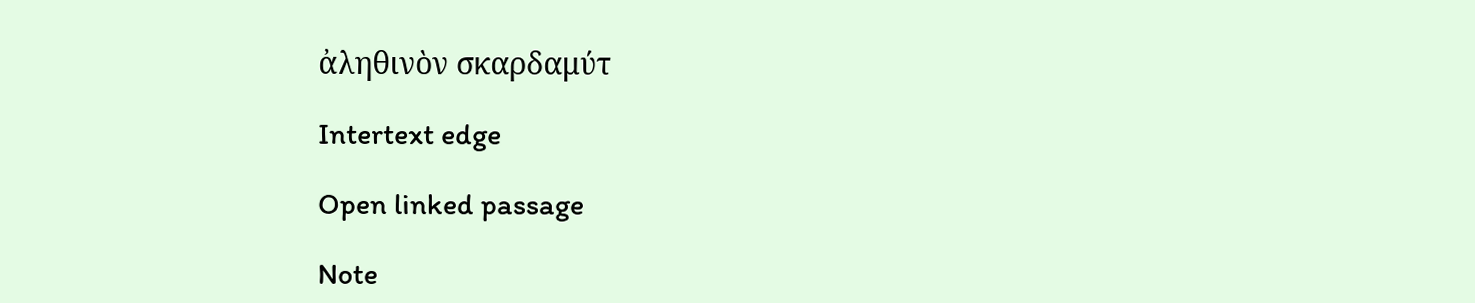ἀληθινὸν σκαρδαμύτ

Intertext edge

Open linked passage

Note